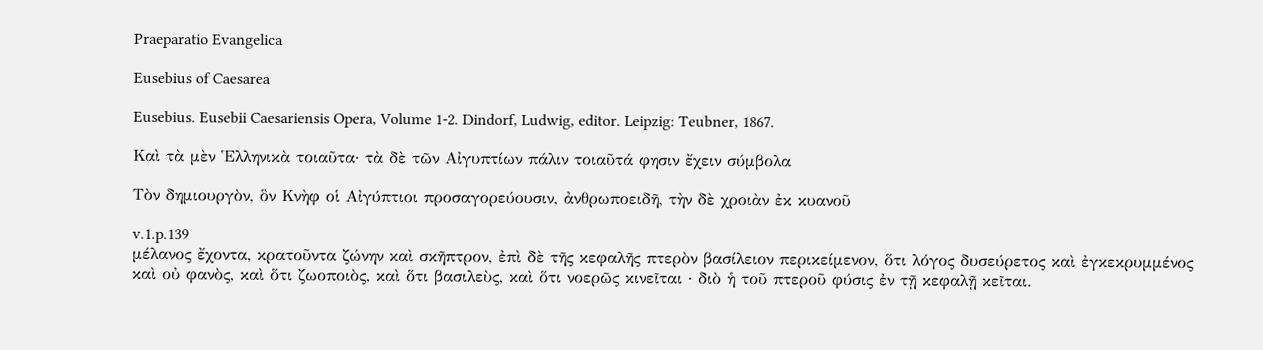Praeparatio Evangelica

Eusebius of Caesarea

Eusebius. Eusebii Caesariensis Opera, Volume 1-2. Dindorf, Ludwig, editor. Leipzig: Teubner, 1867.

Καὶ τὰ μὲν Ἑλληνικὰ τοιαῦτα· τὰ δὲ τῶν Αἰγυπτίων πάλιν τοιαῦτά φησιν ἔχειν σύμβολα

Τὸν δημιουργὸν, ὃν Κνὴφ οἱ Αἰγύπτιοι προσαγορεύουσιν, ἀνθρωποειδῆ, τὴν δὲ χροιὰν ἐκ κυανοῦ

v.1.p.139
μέλανος ἔχοντα, κρατοῦντα ζώνην καὶ σκῆπτρον, ἐπὶ δὲ τῆς κεφαλῆς πτερὸν βασίλειον περικείμενον, ὅτι λόγος δυσεύρετος καὶ ἐγκεκρυμμένος καὶ οὐ φανὸς, καὶ ὅτι ζωοποιὸς, καὶ ὅτι βασιλεὺς, καὶ ὅτι νοερῶς κινεῖται · διὸ ἡ τοῦ πτεροῦ φύσις ἐν τῇ κεφαλῇ κεῖται.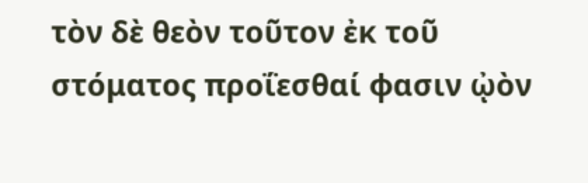τὸν δὲ θεὸν τοῦτον ἐκ τοῦ στόματος προΐεσθαί φασιν ᾠὸν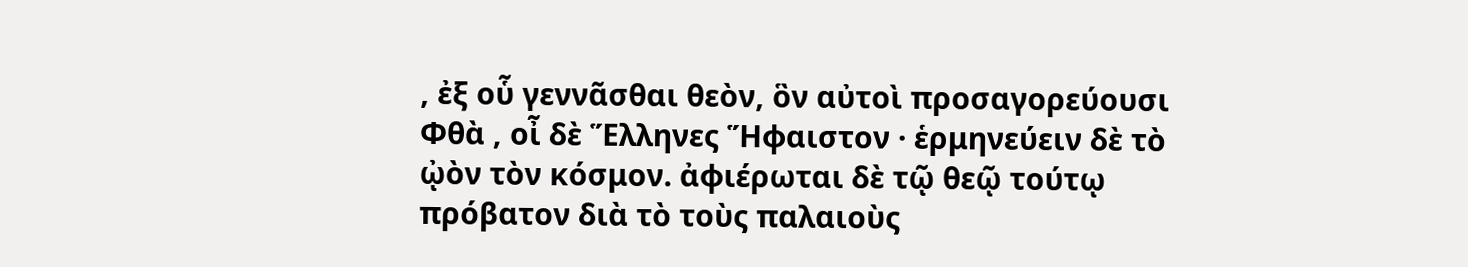, ἐξ οὗ γεννᾶσθαι θεὸν, ὃν αὐτοὶ προσαγορεύουσι Φθὰ , οἶ δὲ Ἕλληνες Ἥφαιστον · ἑρμηνεύειν δὲ τὸ ᾠὸν τὸν κόσμον. ἀφιέρωται δὲ τῷ θεῷ τούτῳ πρόβατον διὰ τὸ τοὺς παλαιοὺς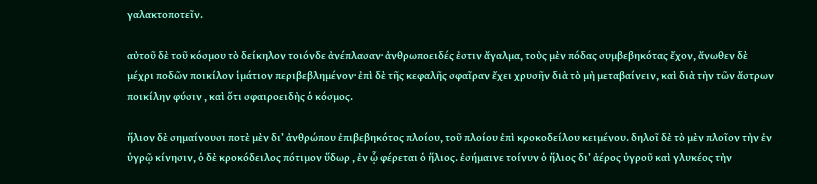γαλακτοποτεῖν.

αὐτοῦ δὲ τοῦ κόσμου τὸ δείκηλον τοιόνδε ἀνέπλασαν· ἀνθρωποειδές ἐστιν ἄγαλμα, τοὺς μὲν πόδας συμβεβηκότας ἔχον, ἄνωθεν δὲ μέχρι ποδῶν ποικίλον ἱμάτιον περιβεβλημένον· ἐπὶ δὲ τῆς κεφαλῆς σφαῖραν ἔχει χρυσῆν διὰ τὸ μὴ μεταβαίνειν, καὶ διὰ τὴν τῶν ἄστρων ποικίλην φύσιν , καὶ ὅτι σφαιροειδὴς ὁ κόσμος.

ἥλιον δὲ σημαίνουσι ποτὲ μὲν δι’ ἀνθρώπου ἐπιβεβηκότος πλοίου, τοῦ πλοίου ἐπὶ κροκοδείλου κειμένου. δηλοῖ δὲ τὸ μὲν πλοῖον τὴν ἐν ὑγρῷ κίνησιν, ὁ δὲ κροκόδειλος πότιμον ὕδωρ , ἐν ᾧ φέρεται ὁ ἥλιος. ἐσήμαινε τοίνυν ὁ ἥλιος δι’ ἀέρος ὑγροῦ καὶ γλυκέος τὴν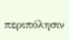περιπόλησιν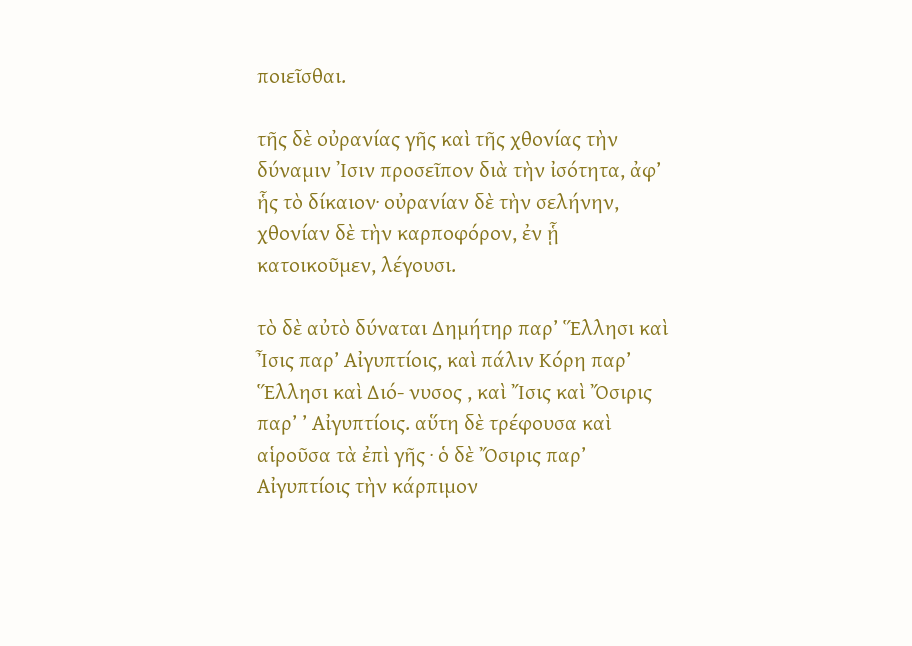ποιεῖσθαι.

τῆς δὲ οὐρανίας γῆς καὶ τῆς χθονίας τὴν δύναμιν ᾿Ισιν προσεῖπον διὰ τὴν ἰσότητα, ἀφ’ ἧς τὸ δίκαιον· οὐρανίαν δὲ τὴν σελήνην, χθονίαν δὲ τὴν καρποφόρον, ἐν ᾗ κατοικοῦμεν, λέγουσι.

τὸ δὲ αὐτὸ δύναται Δημήτηρ παρ’ Ἕλλησι καὶ Ἶσις παρ’ Αἰγυπτίοις, καὶ πάλιν Κόρη παρ’ Ἕλλησι καὶ Διό- νυσος , καὶ Ἴσις καὶ Ὄσιρις παρ’ ’ Αἰγυπτίοις. αὕτη δὲ τρέφουσα καὶ αἱροῦσα τὰ ἐπὶ γῆς · ὁ δὲ Ὄσιρις παρ’ Αἰγυπτίοις τὴν κάρπιμον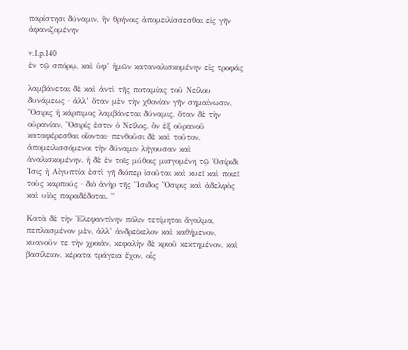παρίστησι δύναμιν, ἣν θρήνοις ἀπομειλίσσεσθαι εἰς γῆν ἀφανιζομένην

v.1.p.140
ἐν τῷ σπόρῳ, καὶ ὑφ’ ἡμῶν καταναλισκομένην εἰς τροφάς

λαμβάνεται δὲ καὶ ἀντὶ τῆς ποταμίας τοῦ Νείλου δυνάμεως · ἀλλ’ ὅταν μὲν τὴν χθονίαν γῆν σημαίνωσιν, Ὄσιρις ἡ κάρπιμος λαμβάνεται δύναμις, ὅταν δὲ τὴν οὐρανίαν, Ὄσιρίς ἐστιν ὁ Νεῖλος, ὃν ἐξ οὐρανοῦ καταφέρεσθαι οἴονται· πενθοῦσι δὲ καὶ τοῦτον, ἀπομειλισσόμενοι τὴν δύναμιν λήγουσαν καὶ ἀναλισκομένην. ἡ δὲ ἐν τοῖς μύθοις μισγομένη τῷ ᾿Οσίριδι ᾿Ισις ἡ Αἰγυπτία ἐστὶ γῆ διόπερ ἰσοῦται καὶ κυεῖ καὶ ποιεῖ τοὺς καρπούς · διὸ ἀνὴρ τῆς Ἴσιδος Ὄσιρις καὶ ἀδελφὸς καὶ υἱὸς παραδέδοται. ”

Κατὰ δὲ τὴν Ἐλεφαντίνην πόλιν τετίμηται ἄγαλμα, πεπλασμένον μὲν, ἀλλ’ ἀνδρείκελον καὶ καθήμενον, κυανοῦν τε τὴν χροιὰν, κεφαλὴν δὲ κριοῦ κεκτημένον, καὶ βασίλειον, κέρατα τράγεια ἔχον, οἷς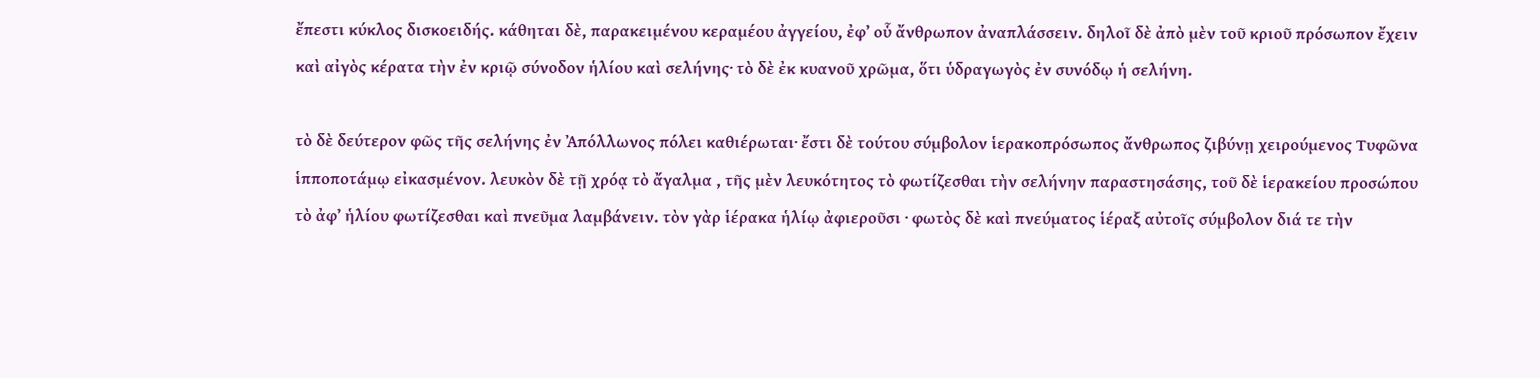ἔπεστι κύκλος δισκοειδής. κάθηται δὲ, παρακειμένου κεραμέου ἀγγείου, ἐφ’ οὗ ἄνθρωπον ἀναπλάσσειν. δηλοῖ δὲ ἀπὸ μὲν τοῦ κριοῦ πρόσωπον ἔχειν καὶ αἰγὸς κέρατα τὴν ἐν κριῷ σύνοδον ἡλίου καὶ σελήνης· τὸ δὲ ἐκ κυανοῦ χρῶμα, ὅτι ὑδραγωγὸς ἐν συνόδῳ ἡ σελήνη.

τὸ δὲ δεύτερον φῶς τῆς σελήνης ἐν Ἀπόλλωνος πόλει καθιέρωται· ἔστι δὲ τούτου σύμβολον ἱερακοπρόσωπος ἄνθρωπος ζιβύνῃ χειρούμενος Τυφῶνα ἱπποποτάμῳ εἰκασμένον. λευκὸν δὲ τῇ χρόᾳ τὸ ἄγαλμα , τῆς μὲν λευκότητος τὸ φωτίζεσθαι τὴν σελήνην παραστησάσης, τοῦ δὲ ἱερακείου προσώπου τὸ ἀφ’ ἡλίου φωτίζεσθαι καὶ πνεῦμα λαμβάνειν. τὸν γὰρ ἱέρακα ἡλίῳ ἀφιεροῦσι · φωτὸς δὲ καὶ πνεύματος ἱέραξ αὐτοῖς σύμβολον διά τε τὴν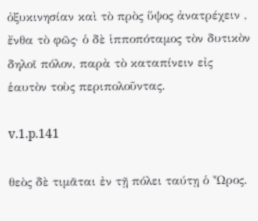ὀξυκινησίαν καὶ τὸ πρὸς ὕψος ἀνατρέχειν , ἔνθα τὸ φῶς· ὁ δὲ ἱπποπόταμος τὸν δυτικὸν δηλοῖ πόλον, παρὰ τὸ καταπίνειν εἰς ἑαυτὸν τοὺς περιπολοῦντας.

v.1.p.141

θεὸς δὲ τιμᾶται ἐν τῇ πόλει ταύτῃ ὁ Ὦρος.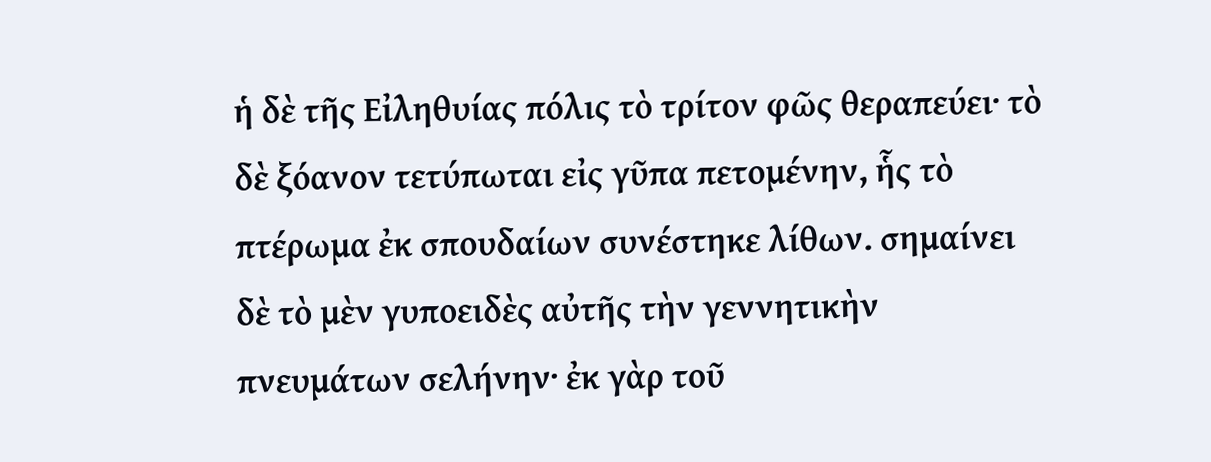ἡ δὲ τῆς Εἰληθυίας πόλις τὸ τρίτον φῶς θεραπεύει· τὸ δὲ ξόανον τετύπωται εἰς γῦπα πετομένην, ἧς τὸ πτέρωμα ἐκ σπουδαίων συνέστηκε λίθων. σημαίνει δὲ τὸ μὲν γυποειδὲς αὐτῆς τὴν γεννητικὴν πνευμάτων σελήνην· ἐκ γὰρ τοῦ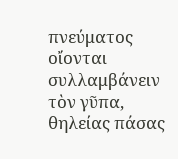πνεύματος οἴονται συλλαμβάνειν τὸν γῦπα, θηλείας πάσας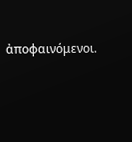ἀποφαινόμενοι.